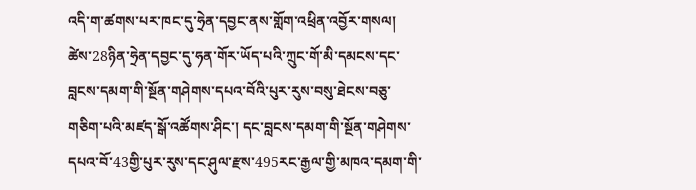འདི་ག་ཚགས་པར་ཁང་དུ་ཧྲེན་དབྱང་ནས་གློག་འཕྲིན་འབྱོར་གསལ། ཚེས་28ཉིན་ཧྲེན་དབྱང་དུ་ཧན་གོར་ཡོད་པའི་ཀྲུང་གོ་མི་དམངས་དང་བླངས་དམག་གི་སྔོན་གཤེགས་དཔའ་བོའི་པུར་རུས་བསུ་ཐེངས་བཅུ་གཅིག་པའི་མཛད་སྒོ་འཚོགས་ཤིང་། དང་བླངས་དམག་གི་སྔོན་གཤེགས་དཔའ་བོ་43གྱི་པུར་རུས་དང་ཤུལ་རྫས་495རང་རྒྱལ་གྱི་མཁའ་དམག་གི་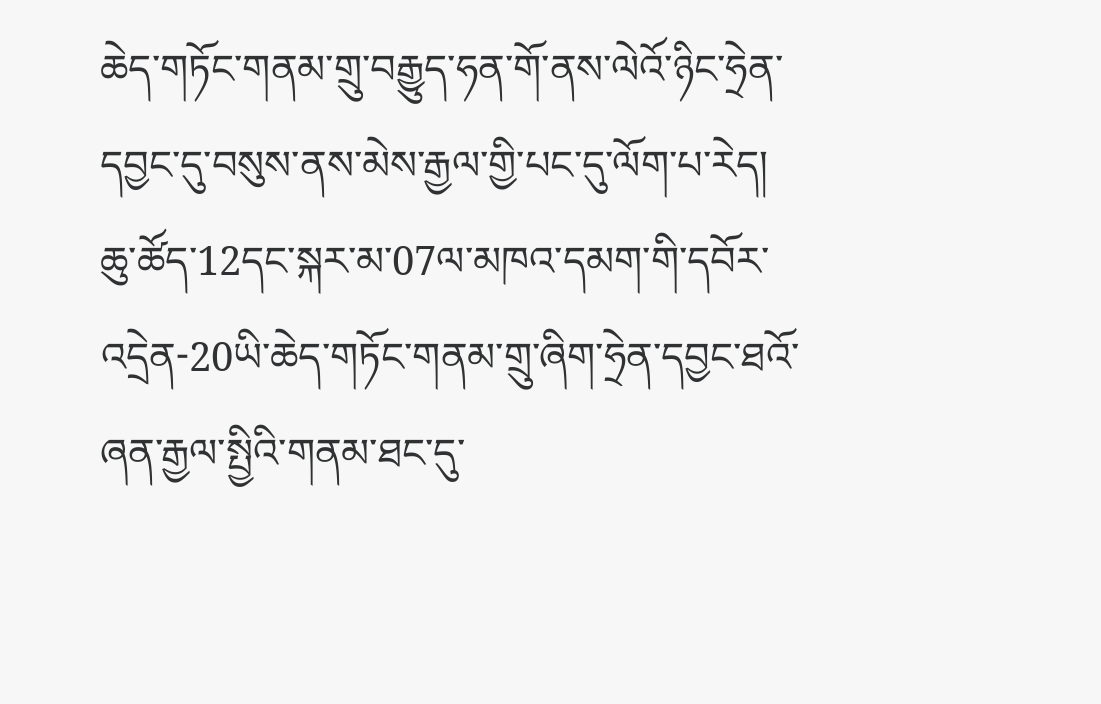ཆེད་གཏོང་གནམ་གྲུ་བརྒྱུད་ཧན་གོ་ནས་ལེའོ་ཉིང་ཧྲེན་དབྱང་དུ་བསུས་ནས་མེས་རྒྱལ་གྱི་པང་དུ་ལོག་པ་རེད།
ཆུ་ཚོད་12དང་སྐར་མ་07ལ་མཁའ་དམག་གི་དབོར་འདྲེན-20ཡི་ཆེད་གཏོང་གནམ་གྲུ་ཞིག་ཧྲེན་དབྱང་ཐའོ་ཞན་རྒྱལ་སྤྱིའི་གནམ་ཐང་དུ་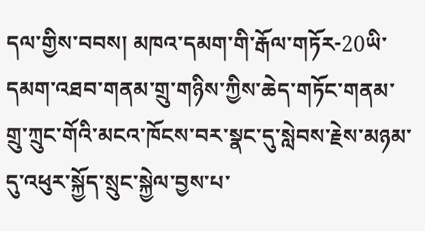དལ་གྱིས་བབས། མཁའ་དམག་གི་རྒོལ་གཏོར-20ཡི་དམག་འཐབ་གནམ་གྲུ་གཉིས་ཀྱིས་ཆེད་གཏོང་གནམ་གྲུ་ཀྲུང་གོའི་མངའ་ཁོངས་བར་སྣང་དུ་སླེབས་རྗེས་མཉམ་དུ་འཕུར་སྐྱོད་སྲུང་སྐྱེལ་བྱས་པ་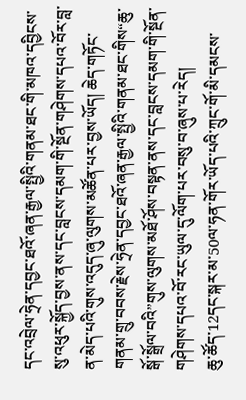དང་འབྲེལ་ཧྲེན་དབྱང་ཐའོ་ཞན་རྒྱལ་སྤྱིའི་གནམ་ཐང་གི་མཁའ་དབྱིངས་སུ་འཕུར་སྐྱོད་བྱས་ནས་དང་བླངས་དམག་གི་སྔོན་གཤེགས་དཔའ་བོར་བླ་ན་མེད་པའི་གུས་འདུད་ཞུ་ལུགས་མཚོན་པར་བྱས་ཡོད། ཆེད་གཏོང་གནམ་གྲུ་བབས་རྗེས་ཧྲེན་དབྱང་ཐའོ་ཞན་རྒྱལ་སྤྱིའི་གནམ་ཐང་གིས“ཆུ་སྒོ་སྒྲོལ་བའི”གུས་ལུགས་མཐོ་ཤོས་བསྟན་ནས་དང་བླངས་དམག་གི་སྔོན་གཤེགས་དཔའ་བོ་རང་ཡུལ་དུ་ལོག་པར་བསུ་བ་ཞུས་པ་རེད།
ཆུ་ཚོད་12དང་སྐར་མ་50ལ་ཧན་གོར་ཡོད་པའི་ཀྲུང་གོ་མི་དམངས་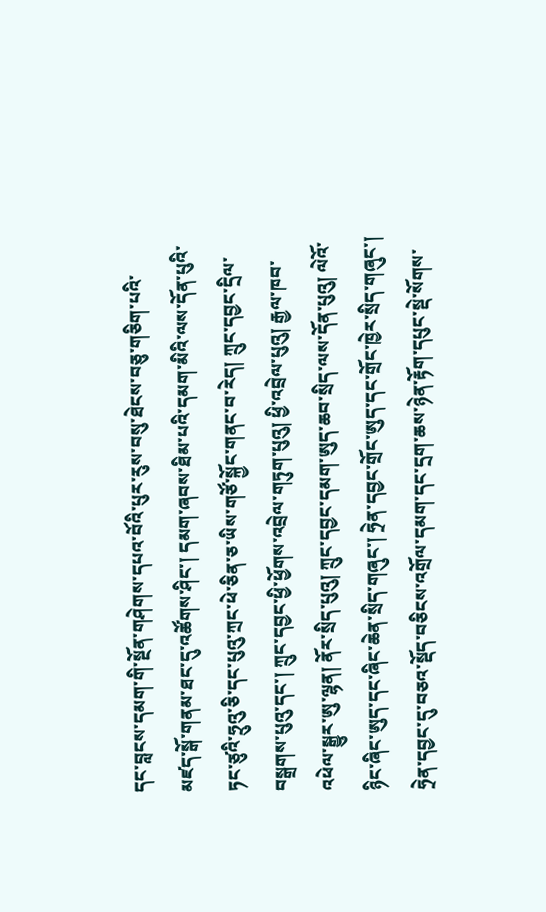དང་བླངས་དམག་གི་སྔོན་གཤེགས་དཔའ་བོའི་པུར་རུས་བསུ་ཐེངས་བཅུ་གཅིག་པའི་མཛད་སྒོ་གནམ་ཐང་དུ་འཚོགས་ཤིང་། དམག་ཞབས་ཐིམ་པའི་དམག་མིའི་ལས་དོན་པུའི་ཏང་ཙུའི་ཧྲུའུ་ཅི་དང་པུའུ་ཀྲང་ཕེ་ཅིན་ཅ་ཡིས་གཙོ་སྐྱོང་གནང་བ་རེད། ཀྲུང་དབྱང་དྲིལ་བསྒྲགས་པུའུ་དང་། ཀྲུང་དབྱང་ཕྱི་ཕྱོགས་འབྲེལ་གཏུག་པུའུ། ཕྱི་འབྲེལ་པུའུ། རྒྱལ་ཁབ་འཕེལ་སྒྱུར་ཨུ་ལྷན། ནོར་སྲིད་པུའུ། ཀྲུང་དབྱང་དམག་ཨུད་ཆབ་སྲིད་ལས་དོན་པུའུ། ལེའོ་ཉིང་ཞིང་ཨུད་དང་ཞིང་ཆེན་སྲིད་གཞུང་། ཧྲེན་དབྱང་གྲོང་ཨུད་དང་གྲོང་ཁྱེར་སྲིད་གཞུང་། ཧྲེན་དབྱང་དུ་བཅའ་སྡོད་བཅིངས་འགྲོལ་དམག་དང་དྲག་ཆས་ཉེན་རྟོག་དཔུང་སྡེ་སོགས་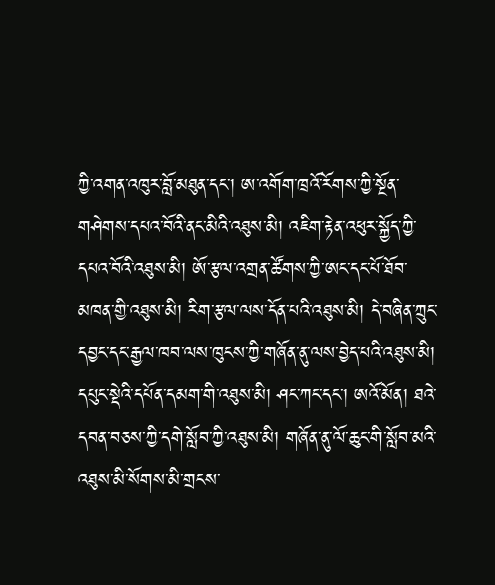ཀྱི་འགན་འཁུར་བློ་མཐུན་དང་། ཨ་འགོག་ཁྲའོ་རོགས་ཀྱི་སྔོན་གཤེགས་དཔའ་བོའི་ནང་མིའི་འཐུས་མི། འཇིག་རྟེན་འཕུར་སྐྱོད་ཀྱི་དཔའ་བོའི་འཐུས་མི། ཨོ་རྩལ་འགྲན་ཚོགས་ཀྱི་ཨང་དང་པོ་ཐོབ་མཁན་གྱི་འཐུས་མི། རིག་རྩལ་ལས་དོན་པའི་འཐུས་མི། དེ་བཞིན་ཀྲུང་དབྱང་དང་རྒྱལ་ཁབ་ལས་ཁུངས་ཀྱི་གཞོན་ནུ་ལས་བྱེད་པའི་འཐུས་མི། དཔུང་སྡེའི་དཔོན་དམག་གི་འཐུས་མི། ཤང་ཀང་དང་། ཨའོ་མོན། ཐའེ་དབན་བཅས་ཀྱི་དགེ་སློབ་ཀྱི་འཐུས་མི། གཞོན་ནུ་ལོ་ཆུང་གི་སློབ་མའི་འཐུས་མི་སོགས་མི་གྲངས་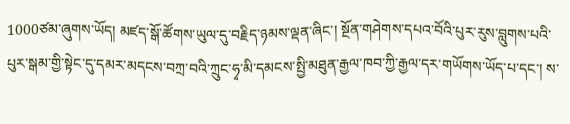1000ཙམ་ཞུགས་ཡོད། མཛད་སྒོ་ཚོགས་ཡུལ་དུ་བརྗིད་ཉམས་ལྡན་ཞིང་། སྔོན་གཤེགས་དཔའ་བོའི་པུར་རུས་བླུགས་པའི་པུར་སྒམ་གྱི་སྟེང་དུ་དམར་མདངས་བཀྲ་བའི་ཀྲུང་ཧྭ་མི་དམངས་སྤྱི་མཐུན་རྒྱལ་ཁབ་ཀྱི་རྒྱལ་དར་གཡོགས་ཡོད་པ་དང་། ས་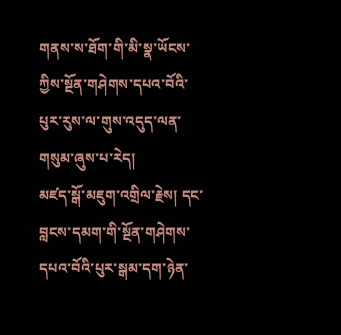གནས་ས་ཐོག་གི་མི་སྣ་ཡོངས་ཀྱིས་སྔོན་གཤེགས་དཔའ་བོའི་པུར་རུས་ལ་གུས་འདུད་ལན་གསུམ་ཞུས་པ་རེད།
མཛད་སྒོ་མཇུག་འགྲིལ་རྗེས། དང་བླངས་དམག་གི་སྔོན་གཤེགས་དཔའ་བོའི་པུར་སྒམ་དག་ཉེན་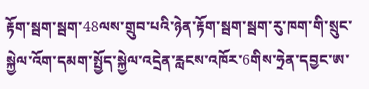རྟོག་སྦག་སྦག་48ལས་གྲུབ་པའི་ཉེན་རྟོག་སྦག་སྦག་རུ་ཁག་གི་སྲུང་སྐྱེལ་འོག་དམག་སྤྱོད་སྐྱེལ་འདྲེན་རླངས་འཁོར་6གིས་ཧྲེན་དབྱང་ཨ་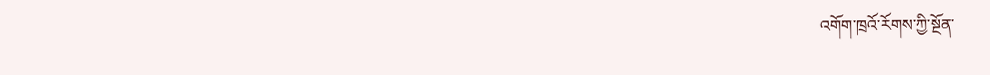འགོག་ཁྲའོ་རོགས་ཀྱི་སྔོན་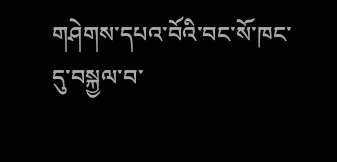གཤེགས་དཔའ་བོའི་བང་སོ་ཁང་དུ་བསྐྱལ་བ་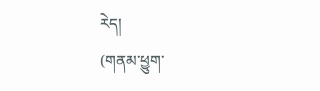རེད།
(གནམ་ཕྱུག་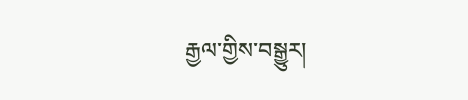རྒྱལ་གྱིས་བསྒྱུར།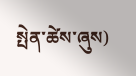སྤེན་ཚེས་ཞུས)